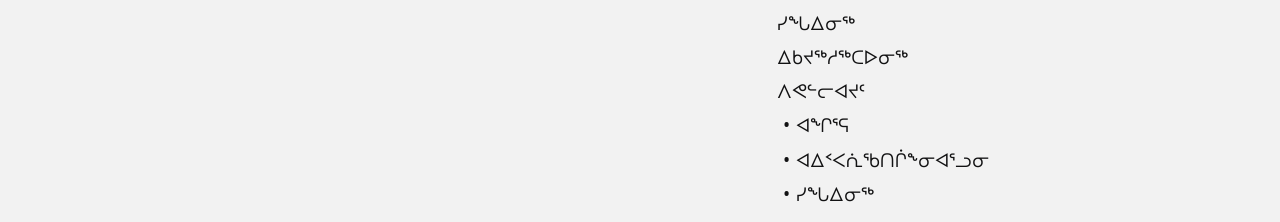ᓯᖓᐃᓂᖅ
ᐃᑲᔪᖅᓱᖅᑕᐅᓂᖅ
ᐱᕙᓪᓕᐊᔪᑦ
 • ᐊᖏᕐᕋ
 • ᐊᐃᑉᐸᕇᖃᑎᒌᖕᓂᐊᕐᓗᓂ
 • ᓯᖓᐃᓂᖅ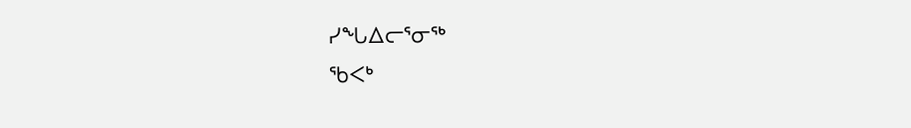ᓯᖓᐃᓕᕐᓂᖅ
ᖃᐸᒃ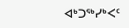ᐊᒃᑐᖅᓯᒃᐸᑦ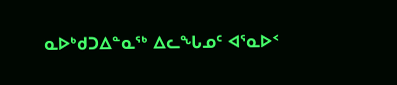ᓇᐅᒃᑯᑐᐃᓐᓇᖅ ᐃᓚᖓᓄᑦ ᐊᕐᓇᐅᑉ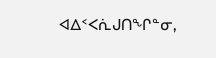ᐊᐃᑉᐸᕇᒍᑎᖏᓐᓂ,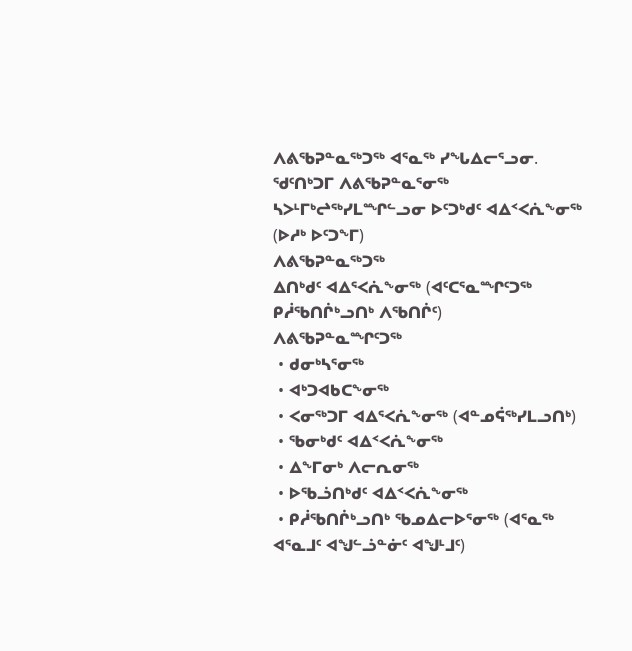ᐱᕕᖃᕈᓐᓇᖅᑐᖅ ᐊᕐᓇᖅ ᓯᖓᐃᓕᕐᓗᓂ.
ᖁᑦᑎᒃᑐᒥ ᐱᕕᖃᕈᓐᓇᕐᓂᖅ
ᓴᐳᒻᒥᒃᖠᖅᓯᒪᙱᓪᓗᓂ ᐅᑦᑐᒃᑯᑦ ᐊᐃᑉᐸᕇᖕᓂᖅ (ᐅᓱᒃ ᐅᑦᑐᖕᒥ)
ᐱᕕᖃᕈᓐᓇᖅᑐᖅ
ᐃᑎᒃᑯᑦ ᐊᐃᕐᐸᕇᖕᓂᖅ (ᐊᑦᑕᕐᓇᙱᑦᑐᖅ ᑭᓲᖃᑎᒌᒃᓗᑎᒃ ᐱᖃᑎᒌᑦ)
ᐱᕕᖃᕈᓐᓇᙱᑦᑐᖅ
 • ᑯᓂᒃᓴᕐᓂᖅ
 • ᐊᒃᑐᐊᑲᑕᖕᓂᖅ
 • ᐸᓂᖅᑐᒥ ᐊᐃᕐᐸᕇᖕᓂᖅ (ᐊᓐᓄᕌᖅᓯᒪᓗᑎᒃ)
 • ᖃᓂᒃᑯᑦ ᐊᐃᑉᐸᕇᖕᓂᖅ
 • ᐃᖕᒥᓂᒃ ᐱᓕᕆᓂᖅ
 • ᐅᖃᓘᑎᒃᑯᑦ ᐊᐃᑉᐸᕇᖕᓂᖅ
 • ᑭᓲᖃᑎᒌᒃᓗᑎᒃ ᖃᓄᐃᓕᐅᕐᓂᖅ (ᐊᕐᓇᖅ ᐊᕐᓇᒧᑦ ᐊᖑᓪᓘᓐᓃᑦ ᐊᖑᒻᒧᑦ)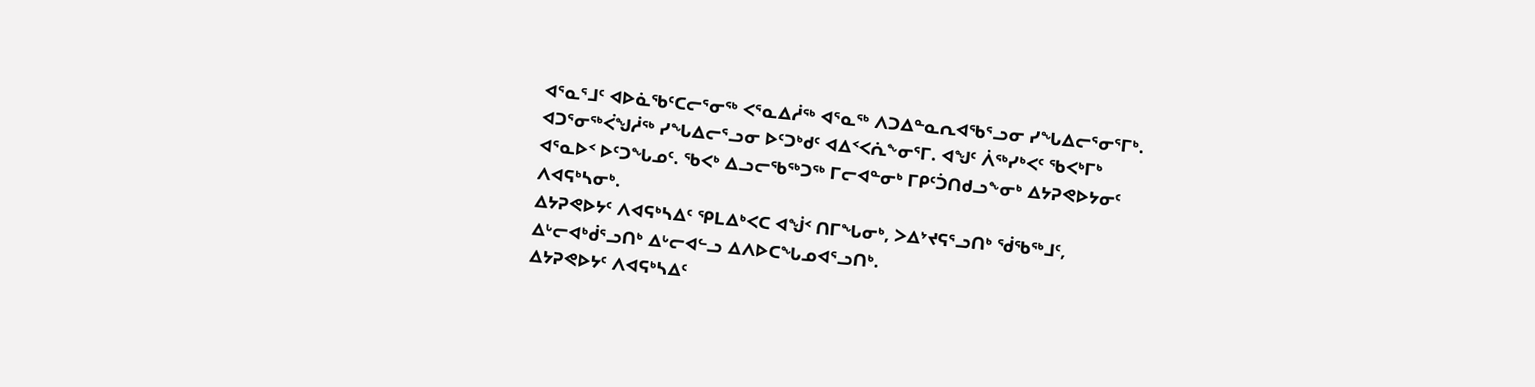ᐊᕐᓇᕐᒧᑦ ᐊᐅᓈᖃᑦᑕᓕᕐᓂᖅ ᐸᕐᓇᐃᓲᖅ ᐊᕐᓇᖅ ᐱᑐᐃᓐᓇᕆᐊᖃᕐᓗᓂ ᓯᖓᐃᓕᕐᓂᕐᒥᒃ.
ᐊᑐᕐᓂᖅᐹᖑᓲᖅ ᓯᖓᐃᓕᕐᓗᓂ ᐅᑦᑐᒃᑯᑦ ᐊᐃᑉᐸᕇᖕᓂᕐᒥ. ᐊᖑᑦ ᐲᖅᓯᒃᐸᑦ ᖃᐸᒃᒥᒃ ᐊᕐᓇᐅᑉ ᐅᑦᑐᖓᓄᑦ. ᖃᐸᒃ ᐃᓗᓕᖃᖅᑐᖅ ᒥᓕᐊᓐᓂᒃ ᒥᑭᑦᑑᑎᑯᓗᖕᓂᒃ ᐃᔭᕈᕙᐅᔭᓂᑦ ᐱᐊᕋᒃᓴᓂᒃ.
ᐃᔭᕈᕙᐅᔭᑦ ᐱᐊᕋᒃᓴᐃᑦ ᕿᒪᐃᒃᐸᑕ ᐊᖒᑉ ᑎᒥᖓᓂᒃ, ᐳᐃᔾᔪᕋᕐᓗᑎᒃ ᖂᖃᖅᒧᑦ, ᐃᒡᓕᐊᒃᑰᕐᓗᑎᒃ ᐃᒡᓕᐊᓪᓗ ᐃᐱᐅᑕᖓᓄᐊᕐᓗᑎᒃ.
ᐃᔭᕈᕙᐅᔭᑦ ᐱᐊᕋᒃᓴᐃᑦ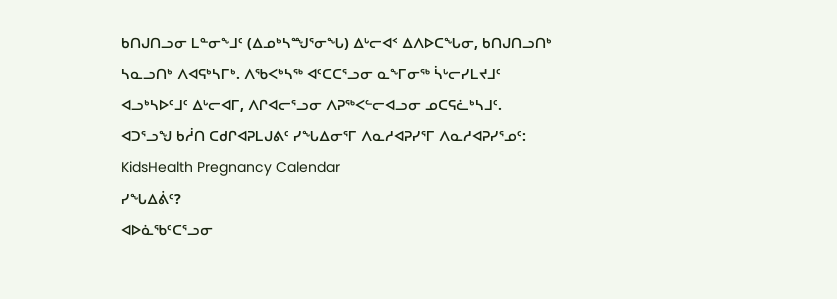ᑲᑎᒍᑎᓗᓂ ᒪᓐᓂᖕᒧᑦ (ᐃᓄᒃᓴᙳᕐᓂᖓ) ᐃᒡᓕᐊᑉ ᐃᐱᐅᑕᖓᓂ, ᑲᑎᒍᑎᓗᑎᒃ ᓴᓇᓗᑎᒃ ᐱᐊᕋᒃᓴᒥᒃ. ᐱᖃᐸᒃᓴᖅ ᐊᑦᑕᑕᕐᓗᓂ ᓇᖕᒥᓂᖅ ᓵᒡᓕᓯᒪᔪᒧᑦ ᐊᓗᒃᓴᐅᑦᒧᑦ ᐃᒡᓕᐊᒥ, ᐱᒋᐊᓕᕐᓗᓂ ᐱᕈᖅᐸᓪᓕᐊᓗᓂ ᓄᑕᕋᓛᒃᓴᒧᑦ.
ᐊᑐᕐᓗᖑ ᑲᓲᑎ ᑕᑯᒋᐊᕈᒪᒍᕕᑦ ᓯᖓᐃᓂᕐᒥ ᐱᓇᓱᐊᕈᓯᕐᒥ ᐱᓇᓱᐊᕈᓯᕐᓄᑦ: KidsHealth Pregnancy Calendar
ᓯᖓᐃᕖᑦ?
ᐊᐅᓈᖃᑦᑕᕐᓗᓂ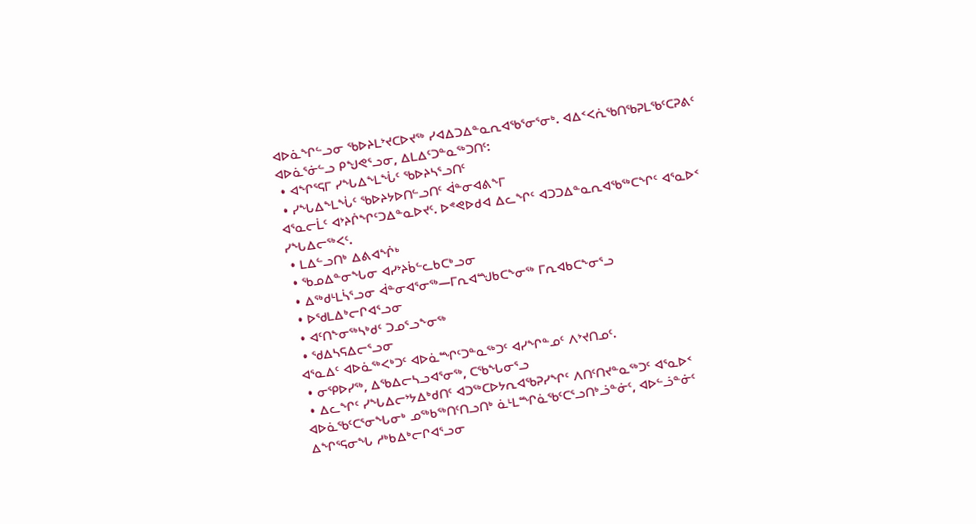ᐊᐅᓈᖏᓪᓗᓂ ᖃᐅᔨᒪᔾᔪᑕᐅᔪᖅ ᓯᐊᐃᑐᐃᓐᓇᕆᐊᖃᕐᓂᕐᓂᒃ. ᐊᐃᑉᐸᕇᖃᑎᖃᕈᒪᖃᑦᑕᕈᕕᑦ ᐊᐅᓈᕐᓃᓪᓗ ᑭᖑᕙᕐᓗᓂ, ᐃᒪᐃᑦᑐᓐᓇᖅᑐᑎᑦ:
 • ᐊᖏᕐᕋᒥ ᓯᖓᐃᖕᒪᖔᑦ ᖃᐅᔨᓴᕐᓗᑎᑦ
 • ᓯᖓᐃᖕᒪᖔᑦ ᖃᐅᔨᔭᐅᑎᓪᓗᑎᑦ ᐋᓐᓂᐊᕕᖕᒥ
ᐊᕐᓇᓕᒫᑦ ᐊᔾᔨᒌᖏᑦᑐᐃᓐᓇᐅᔪᑦ. ᐅᕝᕙᐅᑯᐊ ᐃᓚᖏᑦ ᐊᑐᑐᐃᓐᓇᕆᐊᖃᖅᑕᖏᑦ ᐊᕐᓇᐅᑉ ᓯᖓᐃᓕᖅᐸᑦ.
 • ᒪᐃᓪᓗᑎᒃ ᐃᕕᐊᖐᒃ
 • ᖃᓄᐃᓐᓂᖓᓂ ᐊᓯᔾᔨᑳᓪᓚᑲᑕᒃᓗᓂ
 • ᐃᖅᑯᒻᒪᓵᕐᓗᓂ ᐋᓐᓂᐊᕐᓂᖅ—ᒥᕆᐊᙳᑲᑕᖕᓂᖅ ᒥᕆᐊᑲᑕᖕᓂᕐᓗ
 • ᐅᖁᒪᐃᒃᓕᒋᐊᕐᓗᓂ
 • ᐊᑦᑎᖕᓂᖅᓴᒃᑯᑦ ᑐᓄᕐᓗᖕᓂᖅ
 • ᖁᐃᓴᕋᐃᓕᕐᓗᓂ
ᐊᕐᓇᐃᑦ ᐊᐅᓈᖅᐸᒃᑐᑦ ᐊᐅᓈᙱᑦᑐᓐᓇᖅᑐᑦ ᐊᓯᖏᓐᓄᑦ ᐱᔾᔪᑎᓄᑦ.
 • ᓂᕿᐅᓯᖅ, ᐃᖃᐃᓕᓴᓗᐊᕐᓂᖅ, ᑕᖃᖓᓂᕐᓗ
 • ᐃᓚᖏᑦ ᓯᖓᐃᓕᔾᔭᐃᒃᑯᑎᑦ ᐊᑐᖅᑕᐅᔭᕆᐊᖃᕈᓯᖏᑦ ᐱᑎᑦᑎᔪᓐᓇᖅᑐᑦ ᐊᕐᓇᐅᑉ ᐊᐅᓈᖃᑦᑕᕐᓂᖓᓂᒃ ᓄᖅᑲᖅᑎᑦᑎᓗᑎᒃ ᓈᒻᒪᙱᓈᖃᑦᑕᕐᓗᑎᒃᓘᓐᓃᑦ, ᐊᐅᓪᓘᓐᓃᑦ ᐃᖏᕐᕋᓂᖓ ᓱᒃᑲᐃᒃᓕᒋᐊᕐᓗᓂ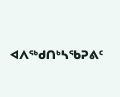ᐊᐱᖅᑯᑎᒃᓴᖃᕈᕕᑦ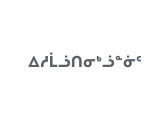ᐃᓱᒫᓘᑎᓂᒃᓘᓐᓃᑦ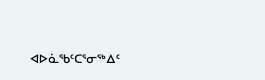ᐊᐅᓈᖃᑦᑕᕐᓂᖅᐃᑦ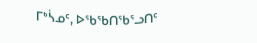ᒥᒃᓵᓄᑦ, ᐅᖃᖃᑎᖃᕐᓗᑎᑦ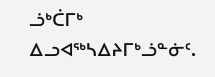ᓘᒃᑖᒥᒃ ᐃᓗᐊᖅᓴᐃᔨᒥᒃᓘᓐᓃᑦ.